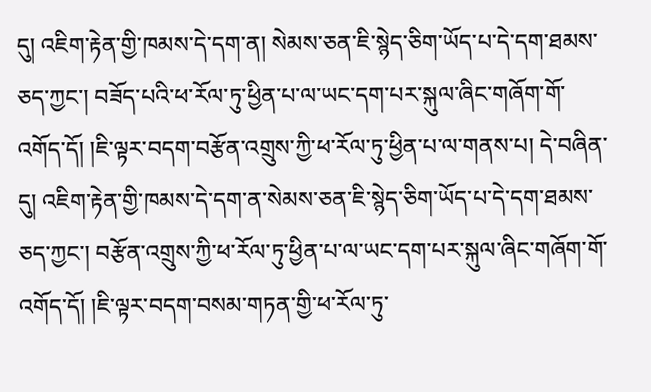དུ། འཇིག་རྟེན་གྱི་ཁམས་དེ་དག་ན། སེམས་ཅན་ཇི་སྙེད་ཅིག་ཡོད་པ་དེ་དག་ཐམས་ཅད་ཀྱང་། བཟོད་པའི་ཕ་རོལ་ཏུ་ཕྱིན་པ་ལ་ཡང་དག་པར་སྐུལ་ཞིང་གཞོག་གོ་འགོད་དོ། །ཇི་ལྟར་བདག་བརྩོན་འགྲུས་ཀྱི་ཕ་རོལ་ཏུ་ཕྱིན་པ་ལ་གནས་པ། དེ་བཞིན་དུ། འཇིག་རྟེན་གྱི་ཁམས་དེ་དག་ན་སེམས་ཅན་ཇི་སྙེད་ཅིག་ཡོད་པ་དེ་དག་ཐམས་ཅད་ཀྱང་། བརྩོན་འགྲུས་ཀྱི་ཕ་རོལ་ཏུ་ཕྱིན་པ་ལ་ཡང་དག་པར་སྐུལ་ཞིང་གཞོག་གོ་འགོད་དོ། །ཇི་ལྟར་བདག་བསམ་གཏན་གྱི་ཕ་རོལ་ཏུ་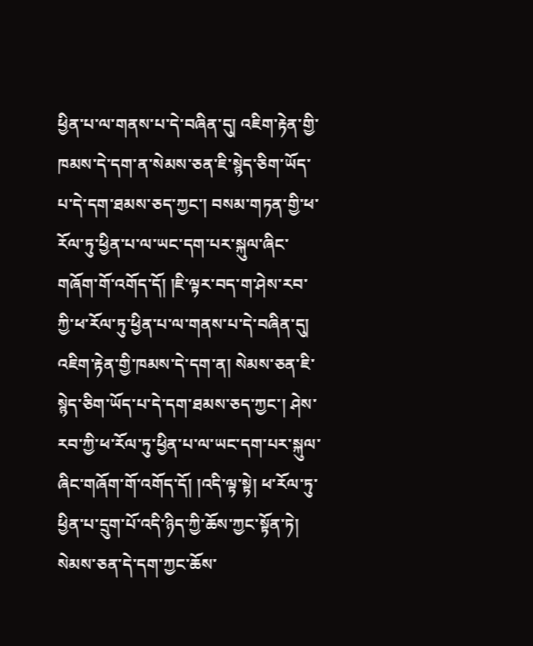ཕྱིན་པ་ལ་གནས་པ་དེ་བཞིན་དུ། འཇིག་རྟེན་གྱི་ཁམས་དེ་དག་ན་སེམས་ཅན་ཇི་སྙེད་ཅིག་ཡོད་པ་དེ་དག་ཐམས་ཅད་ཀྱང་། བསམ་གཏན་གྱི་ཕ་རོལ་ཏུ་ཕྱིན་པ་ལ་ཡང་དག་པར་སྐུལ་ཞིང་གཞོག་གོ་འགོད་དོ། །ཇི་ལྟར་བད་ག་ཤེས་རབ་ཀྱི་ཕ་རོལ་ཏུ་ཕྱིན་པ་ལ་གནས་པ་དེ་བཞིན་དུ། འཇིག་རྟེན་གྱི་ཁམས་དེ་དག་ན། སེམས་ཅན་ཇི་སྙེད་ཅིག་ཡོད་པ་དེ་དག་ཐམས་ཅད་ཀྱང་། ཤེས་རབ་ཀྱི་ཕ་རོལ་ཏུ་ཕྱིན་པ་ལ་ཡང་དག་པར་སྐུལ་ཞིང་གཞོག་གོ་འགོད་དོ། །འདི་ལྟ་སྟེ། ཕ་རོལ་ཏུ་ཕྱིན་པ་དྲུག་པོ་འདི་ཉིད་ཀྱི་ཆོས་ཀྱང་སྟོན་ཏེ། སེམས་ཅན་དེ་དག་ཀྱང་ཆོས་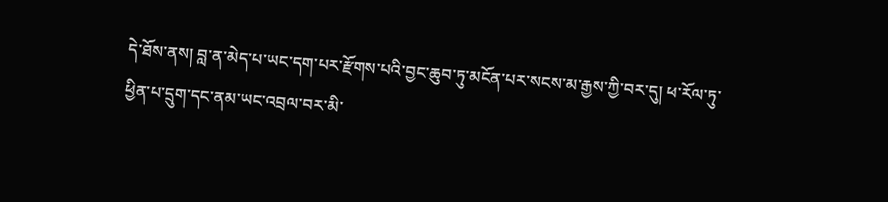དེ་ཐོས་ནས། བླ་ན་མེད་པ་ཡང་དག་པར་རྫོགས་པའི་བྱང་ཆུབ་ཏུ་མངོན་པར་སངས་མ་རྒྱས་ཀྱི་བར་དུ། ཕ་རོལ་ཏུ་ཕྱིན་པ་དྲུག་དང་ནམ་ཡང་འབྲལ་བར་མི་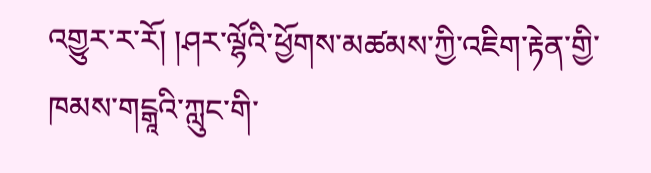འགྱུར་ར་རོ། །ཤར་ལྷོའི་ཕྱོགས་མཚམས་ཀྱི་འཇིག་རྟེན་གྱི་ཁམས་གངྒཱའི་ཀླུང་གི་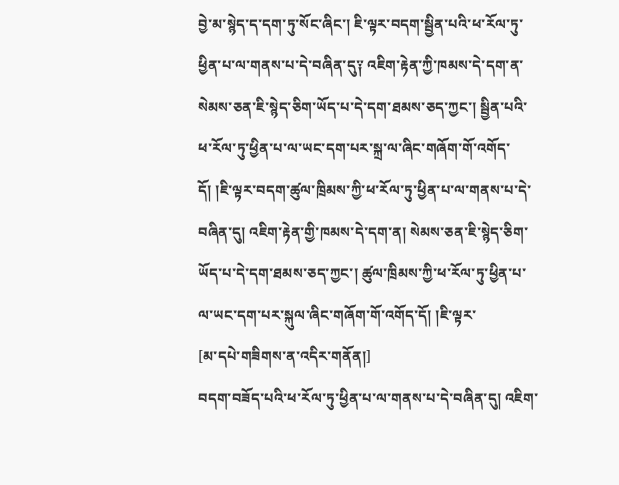བྱེ་མ་སྙེད་ད་དག་ཏུ་སོང་ཞིང་། ཇི་ལྟར་བདག་སྦྱིན་པའི་ཕ་རོལ་ཏུ་ཕྱིན་པ་ལ་གནས་པ་དེ་བཞིན་དུ༑ འཇིག་རྟེན་ཀྱི་ཁམས་དེ་དག་ན་སེམས་ཅན་ཇི་སྙེད་ཅིག་ཡོད་པ་དེ་དག་ཐམས་ཅད་ཀྱང་། སྦྱིན་པའི་ཕ་རོལ་ཏུ་ཕྱིན་པ་ལ་ཡང་དག་པར་སྐྲ་ལ་ཞིང་གཞོག་གོ་འགོད་དོ། །ཇི་ལྟར་བདག་ཚུལ་ཁྲིམས་ཀྱི་ཕ་རོལ་ཏུ་ཕྱིན་པ་ལ་གནས་པ་དེ་བཞིན་དུ། འཇིག་རྟེན་གྱི་ཁམས་དེ་དག་ན། སེམས་ཅན་ཇི་སྙེད་ཅིག་ཡོད་པ་དེ་དག་ཐམས་ཅད་ཀྱང་། ཚུལ་ཁྲིམས་ཀྱི་ཕ་རོལ་ཏུ་ཕྱིན་པ་ལ་ཡང་དག་པར་སྐུལ་ཞིང་གཞོག་གོ་འགོད་དོ། །ཇི་ལྟར་
[མ་དཔེ་གཟིགས་ན་འདིར་གནོན།]
བདག་བཟོད་པའི་ཕ་རོལ་ཏུ་ཕྱིན་པ་ལ་གནས་པ་དེ་བཞིན་དུ། འཇིག་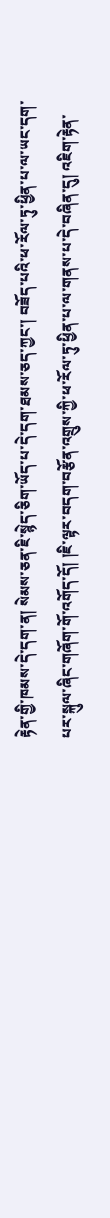རྟེན་གྱི་ཁམས་དེ་དག་ན། སེམས་ཅན་ཇི་སྙེད་ཅིག་ཡོད་པ་དེ་དག་ཐམས་ཅད་ཀྱང་། བཟོད་པའི་ཕ་རོལ་ཏུ་ཕྱིན་པ་ལ་ཡང་དག་པར་སྐུལ་ཞིང་གཞོག་གོ་འགོད་དོ། །ཇི་ལྟར་བདག་བརྩོན་འགྲུས་ཀྱི་ཕ་རོལ་ཏུ་ཕྱིན་པ་ལ་གནས་པ་དེ་བཞིན་དུ། འཇིག་རྟེན་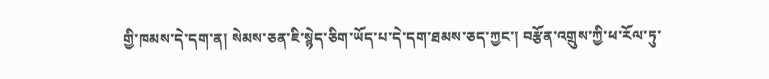གྱི་ཁམས་དེ་དག་ན། སེམས་ཅན་ཇི་སྙེད་ཅིག་ཡོད་པ་དེ་དག་ཐམས་ཅད་ཀྱང་། བརྩོན་འགྲུས་ཀྱི་ཕ་རོལ་ཏུ་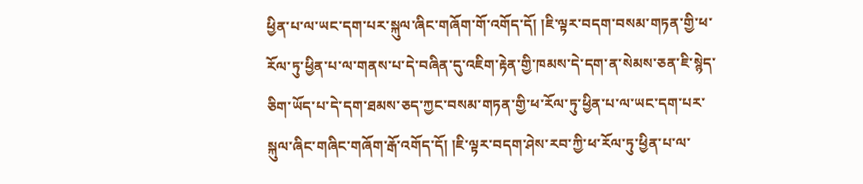ཕྱིན་པ་ལ་ཡང་དག་པར་སྐུལ་ཞིང་གཞོག་གོ་འགོད་དོ། །ཇི་ལྟར་བདག་བསམ་གཏན་གྱི་ཕ་རོལ་ཏུ་ཕྱིན་པ་ལ་གནས་པ་དེ་བཞིན་དུ་འཇིག་རྟེན་གྱི་ཁམས་དེ་དག་ན་སེམས་ཅན་ཇི་སྙེད་ཅིག་ཡོད་པ་དེ་དག་ཐམས་ཅད་ཀྱང་བསམ་གཏན་གྱི་ཕ་རོལ་ཏུ་ཕྱིན་པ་ལ་ཡང་དག་པར་སྐུལ་ཞིང་གཞིང་གཞོག་རྒོ་འགོད་དོ། །ཇི་ལྟར་བདག་ཤེས་རབ་ཀྱི་ཕ་རོལ་ཏུ་ཕྱིན་པ་ལ་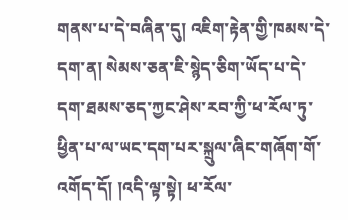གནས་པ་དེ་བཞིན་དུ། འཇིག་རྟེན་གྱི་ཁམས་དེ་དག་ན། སེམས་ཅན་ཇི་སྙེད་ཅིག་ཡོད་པ་དེ་དག་ཐམས་ཅད་ཀྱང་ཤེས་རབ་ཀྱི་ཕ་རོལ་ཏུ་ཕྱིན་པ་ལ་ཡང་དག་པར་སྐྲུལ་ཞིང་གཞོག་གོ་འགོད་དོ། །འདི་ལྟ་སྟེ། ཕ་རོལ་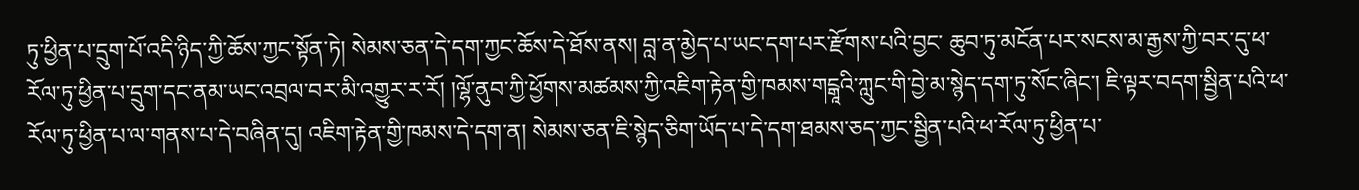ཏུ་ཕྱིན་པ་དྲུག་པོ་འདི་ཉིད་ཀྱི་ཆོས་ཀྱང་སྟོན་ཏེ། སེམས་ཅན་དེ་དག་ཀྱང་ཆོས་དེ་ཐོས་ནས། བླ་ན་མྱེད་པ་ཡང་དག་པར་རྫོགས་པའི་བྱང་ ཆུབ་ཏུ་མངོན་པར་སངས་མ་རྒྱས་ཀྱི་བར་དུ་ཕ་རོལ་ཏུ་ཕྱིན་པ་དྲུག་དང་ནམ་ཡང་འབྲལ་བར་མི་འགྱུར་ར་རོ། །ལྷོ་ནུབ་ཀྱི་ཕྱོགས་མཚམས་ཀྱི་འཇིག་རྟེན་གྱི་ཁམས་གངྒཱའི་ཀླུང་གི་བྱེ་མ་སྙེད་དག་ཏུ་སོང་ཞིང་། ཇི་ལྟར་བདག་སྦྱིན་པའི་ཕ་རོལ་ཏུ་ཕྱིན་པ་ལ་གནས་པ་དེ་བཞིན་དུ། འཇིག་རྟེན་གྱི་ཁམས་དེ་དག་ན། སེམས་ཅན་ཇི་སྙེད་ཅིག་ཡོད་པ་དེ་དག་ཐམས་ཅད་ཀྱང་སྦྱིན་པའི་ཕ་རོལ་ཏུ་ཕྱིན་པ་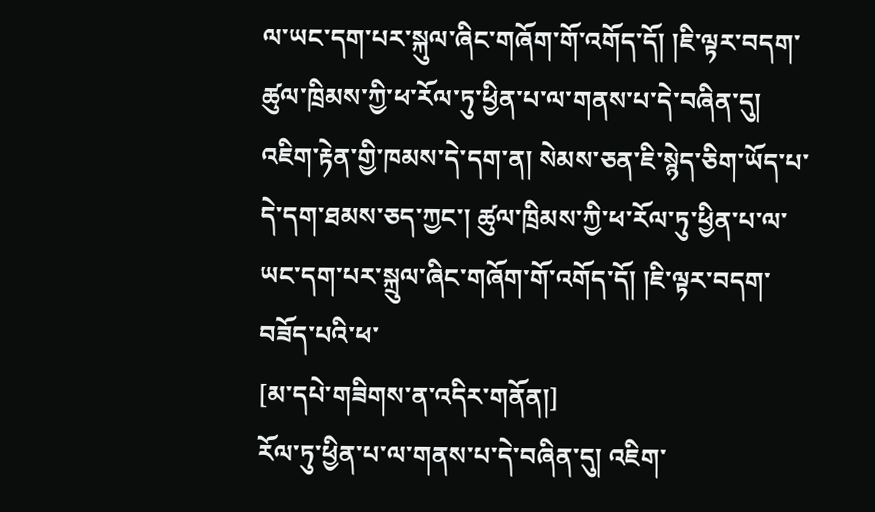ལ་ཡང་དག་པར་སྐུལ་ཞིང་གཞོག་གོ་འགོད་དོ། །ཇི་ལྟར་བདག་ཚུལ་ཁྲིམས་ཀྱི་ཕ་རོལ་ཏུ་ཕྱིན་པ་ལ་གནས་པ་དེ་བཞིན་དུ། འཇིག་རྟེན་གྱི་ཁམས་དེ་དག་ན། སེམས་ཅན་ཇི་སྙེད་ཅིག་ཡོད་པ་དེ་དག་ཐམས་ཅད་ཀྱང་། ཚུལ་ཁྲིམས་ཀྱི་ཕ་རོལ་ཏུ་ཕྱིན་པ་ལ་ཡང་དག་པར་སྐྲུལ་ཞིང་གཞོག་གོ་འགོད་དོ། །ཇི་ལྟར་བདག་བཟོད་པའི་ཕ་
[མ་དཔེ་གཟིགས་ན་འདིར་གནོན།]
རོལ་ཏུ་ཕྱིན་པ་ལ་གནས་པ་དེ་བཞིན་དུ། འཇིག་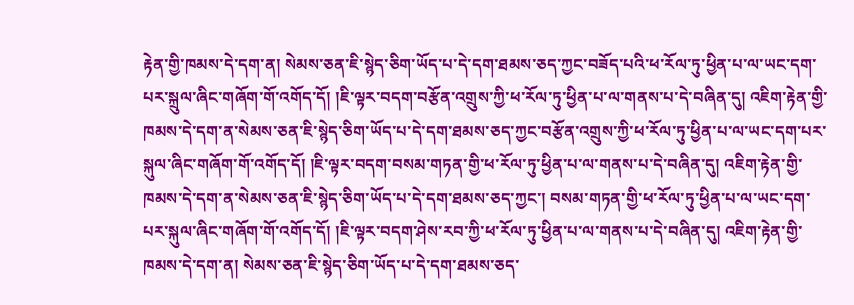རྟེན་གྱི་ཁམས་དེ་དག་ན། སེམས་ཅན་ཇི་སྙེད་ཅིག་ཡོད་པ་དེ་དག་ཐམས་ཅད་ཀྱང་བཟོད་པའི་ཕ་རོལ་ཏུ་ཕྱིན་པ་ལ་ཡང་དག་པར་སྐྲུལ་ཞིང་གཞོག་གོ་འགོད་དོ། །ཇི་ལྟར་བདག་བརྩོན་འགྲུས་ཀྱི་ཕ་རོལ་ཏུ་ཕྱིན་པ་ལ་གནས་པ་དེ་བཞིན་དུ། འཇིག་རྟེན་གྱི་ཁམས་དེ་དག་ན་སེམས་ཅན་ཇི་སྙེད་ཅིག་ཡོད་པ་དེ་དག་ཐམས་ཅད་ཀྱང་བརྩོན་འགྲུས་ཀྱི་ཕ་རོལ་ཏུ་ཕྱིན་པ་ལ་ཡང་དག་པར་སྐུལ་ཞིང་གཞོག་གོ་འགོད་དོ། །ཇི་ལྟར་བདག་བསམ་གཏན་གྱི་ཕ་རོལ་ཏུ་ཕྱིན་པ་ལ་གནས་པ་དེ་བཞིན་དུ། འཇིག་རྟེན་གྱི་ཁམས་དེ་དག་ན་སེམས་ཅན་ཇི་སྙེད་ཅིག་ཡོད་པ་དེ་དག་ཐམས་ཅད་ཀྱང་། བསམ་གཏན་གྱི་ཕ་རོལ་ཏུ་ཕྱིན་པ་ལ་ཡང་དག་པར་སྐུལ་ཞིང་གཞོག་གོ་འགོད་དོ། །ཇི་ལྟར་བདག་ཤེས་རབ་ཀྱི་ཕ་རོལ་ཏུ་ཕྱིན་པ་ལ་གནས་པ་དེ་བཞིན་དུ། འཇིག་རྟེན་གྱི་ཁམས་དེ་དག་ན། སེམས་ཅན་ཇི་སྙེད་ཅིག་ཡོད་པ་དེ་དག་ཐམས་ཅད་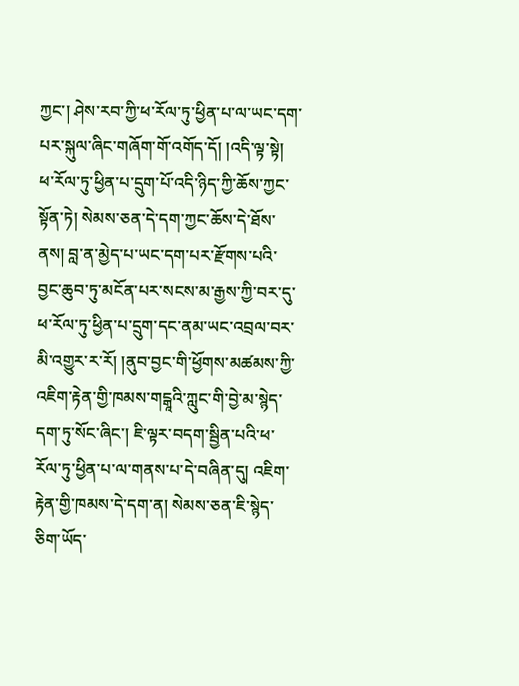ཀྱང་། ཤེས་རབ་ཀྱི་ཕ་རོལ་ཏུ་ཕྱིན་པ་ལ་ཡང་དག་པར་སྐུལ་ཞིང་གཞོག་གོ་འགོད་དོ། །འདི་ལྟ་སྟེ། ཕ་རོལ་ཏུ་ཕྱིན་པ་དྲུག་པོ་འདི་ཉིད་ཀྱི་ཆོས་ཀྱང་སྟོན་ཏེ། སེམས་ཅན་དེ་དག་ཀྱང་ཆོས་དེ་ཐོས་ནས། བླ་ན་མྱེད་པ་ཡང་དག་པར་རྫོགས་པའི་བྱང་ཆུབ་ཏུ་མངོན་པར་སངས་མ་རྒྱས་ཀྱི་བར་དུ་ཕ་རོལ་ཏུ་ཕྱིན་པ་དྲུག་དང་ནམ་ཡང་འབྲལ་བར་མི་འགྱུར་ར་རོ། །ནུབ་བྱང་གི་ཕྱོགས་མཚམས་ཀྱི་འཇིག་རྟེན་གྱི་ཁམས་གངྒཱའི་ཀླུང་གི་བྱེ་མ་སྙེད་དག་ཏུ་སོང་ཞིང་། ཇི་ལྟར་བདག་སྦྱིན་པའི་ཕ་རོལ་ཏུ་ཕྱིན་པ་ལ་གནས་པ་དེ་བཞིན་དུ། འཇིག་རྟེན་གྱི་ཁམས་དེ་དག་ན། སེམས་ཅན་ཇི་སྙེད་ཅིག་ཡོད་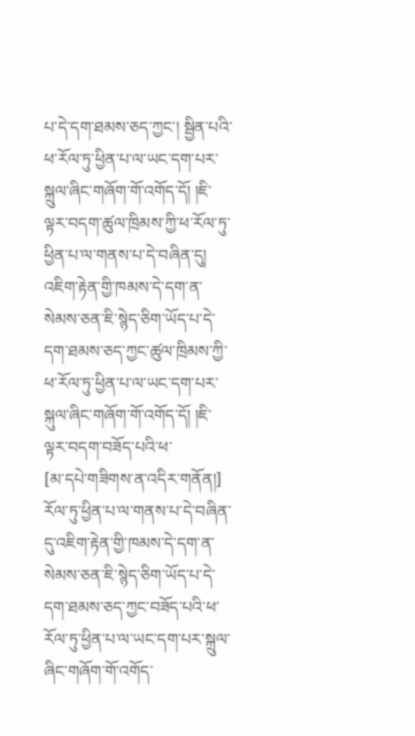པ་དེ་དག་ཐམས་ཅད་ཀྱང་། སྦྱིན་པའི་ཕ་རོལ་ཏུ་ཕྱིན་པ་ལ་ཡང་དག་པར་སྐྲུལ་ཞིང་གཞོག་གོ་འགོད་དོ། །ཇི་ལྟར་བདག་ཚུལ་ཁྲིམས་ཀྱི་ཕ་རོལ་ཏུ་ཕྱིན་པ་ལ་གནས་པ་དེ་བཞིན་དུ། འཇིག་རྟེན་གྱི་ཁམས་དེ་དག་ན་སེམས་ཅན་ཇི་སྙེད་ཅིག་ཡོད་པ་དེ་དག་ཐམས་ཅད་ཀྱང་ཚུལ་ཁྲིམས་ཀྱི་ཕ་རོལ་ཏུ་ཕྱིན་པ་ལ་ཡང་དག་པར་སྐུལ་ཞིང་གཞོག་གོ་འགོད་དོ། །ཇི་ལྟར་བདག་བཟོད་པའི་ཕ་
[མ་དཔེ་གཟིགས་ན་འདིར་གནོན།]
རོལ་ཏུ་ཕྱིན་པ་ལ་གནས་པ་དེ་བཞིན་དུ་འཇིག་རྟེན་གྱི་ཁམས་དེ་དག་ན་སེམས་ཅན་ཇི་སྙེད་ཅིག་ཡོད་པ་དེ་དག་ཐམས་ཅད་ཀྱང་བཟོད་པའི་ཕ་རོལ་ཏུ་ཕྱིན་པ་ལ་ཡང་དག་པར་སྐྲུལ་ཞིང་གཞོག་གོ་འགོད་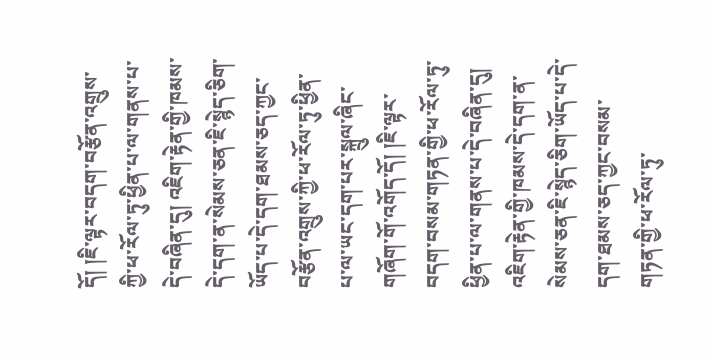དོ། །ཇི་ལྟར་བདག་བརྩོན་འགྲུས་ཀྱི་ཕ་རོལ་ཏུ་ཕྱིན་པ་ལ་གནས་པ་དེ་བཞིན་དུ། འཇིག་རྟེན་གྱི་ཁམས་དེ་དག་ན་སེམས་ཅན་ཇི་སྙེད་ཅིག་ཡོད་པ་དེ་དག་ཐམས་ཅད་ཀྱང་བརྩོན་འགྲུས་ཀྱི་ཕ་རོལ་ཏུ་ཕྱིན་པ་ལ་ཡང་དག་པར་སྐྲུལ་ཞིང་གཞོག་གོ་འགོད་དོ། །ཇི་ལྟར་བདག་བསམ་གཏན་གྱི་ཕ་རོལ་ཏུ་ཕྱིན་པ་ལ་གནས་པ་དེ་བཞིན་དུ། འཇིག་རྟེན་གྱི་ཁམས་དེ་དག་ན་སེམས་ཅན་ཇི་སྙེད་ཅིག་ཡོད་པ་དེ་དག་ཐམས་ཅད་ཀྱང་བསམ་གཏན་གྱི་ཕ་རོལ་ཏུ་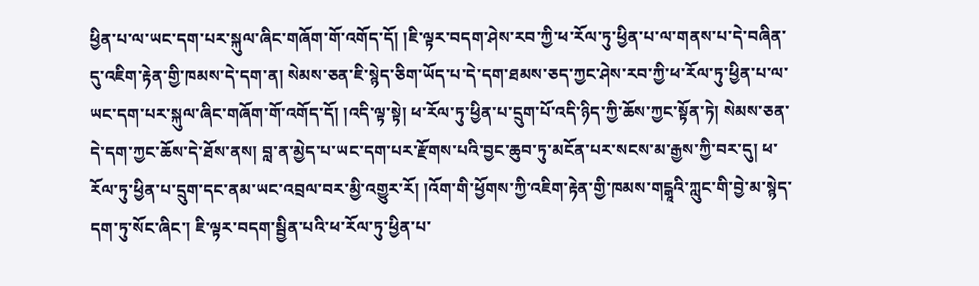ཕྱིན་པ་ལ་ཡང་དག་པར་སྐུལ་ཞིང་གཞོག་གོ་འགོད་དོ། །ཇི་ལྟར་བདག་ཤེས་རབ་ཀྱི་ཕ་རོལ་ཏུ་ཕྱིན་པ་ལ་གནས་པ་དེ་བཞིན་དུ་འཇིག་རྟེན་གྱི་ཁམས་དེ་དག་ན། སེམས་ཅན་ཇི་སྙེད་ཅིག་ཡོད་པ་དེ་དག་ཐམས་ཅད་ཀྱང་ཤེས་རབ་ཀྱི་ཕ་རོལ་ཏུ་ཕྱིན་པ་ལ་ཡང་དག་པར་སྐུལ་ཞིང་གཞོག་གོ་འགོད་དོ། །འདི་ལྟ་སྟེ། ཕ་རོལ་ཏུ་ཕྱིན་པ་དྲུག་པོ་འདི་ཉིད་ཀྱི་ཆོས་ཀྱང་སྟོན་ཏེ། སེམས་ཅན་དེ་དག་ཀྱང་ཆོས་དེ་ཐོས་ནས། བླ་ན་མྱེད་པ་ཡང་དག་པར་རྫོགས་པའི་བྱང་ཆུབ་ཏུ་མངོན་པར་སངས་མ་རྒྱས་ཀྱི་བར་དུ། ཕ་རོལ་ཏུ་ཕྱིན་པ་དྲུག་དང་ནམ་ཡང་འབྲལ་བར་མྱི་འགྱུར་རོ། །འོག་གི་ཕྱོགས་ཀྱི་འཇིག་རྟེན་གྱི་ཁམས་གངྒཱའི་ཀླུང་གི་བྱེ་མ་སྙེད་དག་ཏུ་སོང་ཞིང་། ཇི་ལྟར་བདག་སྦྱིན་པའི་ཕ་རོལ་ཏུ་ཕྱིན་པ་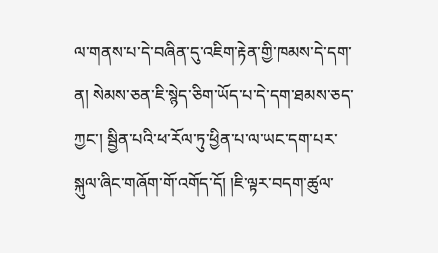ལ་གནས་པ་དེ་བཞིན་དུ་འཇིག་རྟེན་གྱི་ཁམས་དེ་དག་ན། སེམས་ཅན་ཇི་སྙེད་ཅིག་ཡོད་པ་དེ་དག་ཐམས་ཅད་ཀྱང་། སྦྱིན་པའི་ཕ་རོལ་ཏུ་ཕྱིན་པ་ལ་ཡང་དག་པར་སྐུལ་ཞིང་གཞོག་གོ་འགོད་དོ། །ཇི་ལྟར་བདག་ཚུལ་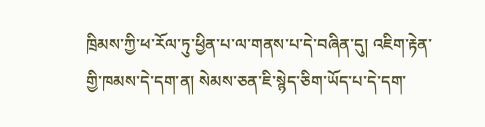ཁྲིམས་ཀྱི་ཕ་རོལ་ཏུ་ཕྱིན་པ་ལ་གནས་པ་དེ་བཞིན་དུ། འཇིག་རྟེན་གྱི་ཁམས་དེ་དག་ན། སེམས་ཅན་ཇི་སྙེད་ཅིག་ཡོད་པ་དེ་དག་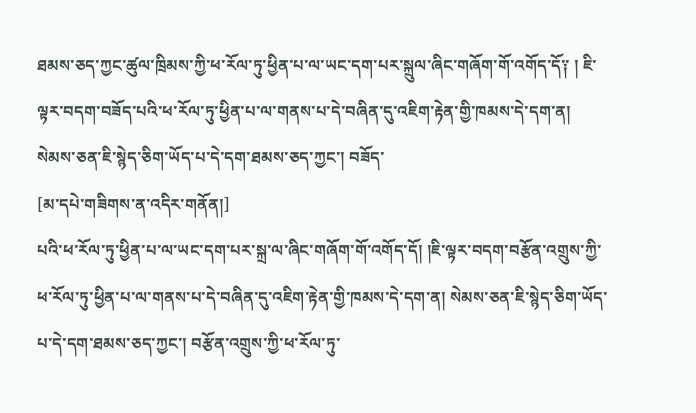ཐམས་ཅད་ཀྱང་ཚུལ་ཁྲིམས་ཀྱི་ཕ་རོལ་ཏུ་ཕྱིན་པ་ལ་ཡང་དག་པར་སྐྲུལ་ཞིང་གཞོག་གོ་འགོད་དོ༑ ། ཇི་ལྟར་བདག་བཟོད་པའི་ཕ་རོལ་ཏུ་ཕྱིན་པ་ལ་གནས་པ་དེ་བཞིན་དུ་འཇིག་རྟེན་གྱི་ཁམས་དེ་དག་ན། སེམས་ཅན་ཇི་སྙེད་ཅིག་ཡོད་པ་དེ་དག་ཐམས་ཅད་ཀྱང་། བཟོད་
[མ་དཔེ་གཟིགས་ན་འདིར་གནོན།]
པའི་ཕ་རོལ་ཏུ་ཕྱིན་པ་ལ་ཡང་དག་པར་སྐྲ་ལ་ཞིང་གཞོག་གོ་འགོད་དོ། །ཇི་ལྟར་བདག་བརྩོན་འགྲུས་ཀྱི་ཕ་རོལ་ཏུ་ཕྱིན་པ་ལ་གནས་པ་དེ་བཞིན་དུ་འཇིག་རྟེན་གྱི་ཁམས་དེ་དག་ན། སེམས་ཅན་ཇི་སྙེད་ཅིག་ཡོད་པ་དེ་དག་ཐམས་ཅད་ཀྱང་། བརྩོན་འགྲུས་ཀྱི་ཕ་རོལ་ཏུ་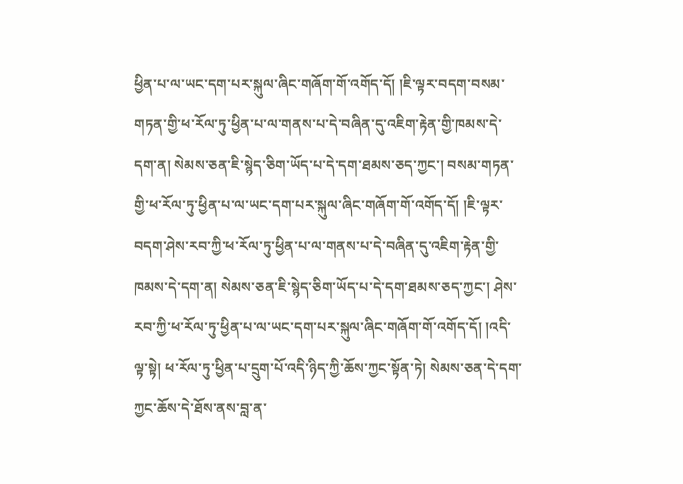ཕྱིན་པ་ལ་ཡང་དག་པར་སྐུལ་ཞིང་གཞོག་གོ་འགོད་དོ། །ཇི་ལྟར་བདག་བསམ་གཏན་གྱི་ཕ་རོལ་ཏུ་ཕྱིན་པ་ལ་གནས་པ་དེ་བཞིན་དུ་འཇིག་རྟེན་གྱི་ཁམས་དེ་དག་ན། སེམས་ཅན་ཇི་སྙེད་ཅིག་ཡོད་པ་དེ་དག་ཐམས་ཅད་ཀྱང་། བསམ་གཏན་གྱི་ཕ་རོལ་ཏུ་ཕྱིན་པ་ལ་ཡང་དག་པར་སྐུལ་ཞིང་གཞོག་གོ་འགོད་དོ། །ཇི་ལྟར་བདག་ཤེས་རབ་ཀྱི་ཕ་རོལ་ཏུ་ཕྱིན་པ་ལ་གནས་པ་དེ་བཞིན་དུ་འཇིག་རྟེན་གྱི་ཁམས་དེ་དག་ན། སེམས་ཅན་ཇི་སྙེད་ཅིག་ཡོད་པ་དེ་དག་ཐམས་ཅད་ཀྱང་། ཤེས་རབ་ཀྱི་ཕ་རོལ་ཏུ་ཕྱིན་པ་ལ་ཡང་དག་པར་སྐུལ་ཞིང་གཞོག་གོ་འགོད་དོ། །འདི་ལྟ་སྟེ། ཕ་རོལ་ཏུ་ཕྱིན་པ་དྲུག་པོ་འདི་ཉིད་ཀྱི་ཆོས་ཀྱང་སྟོན་ཏེ། སེམས་ཅན་དེ་དག་ཀྱང་ཆོས་དེ་ཐོས་ནས་བླ་ན་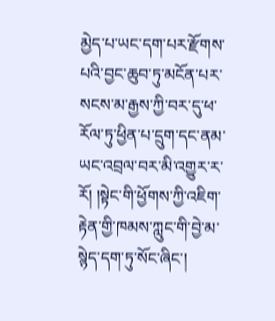མྱེད་པ་ཡང་དག་པར་རྫོགས་པའི་བྱང་ཆུབ་ཏུ་མངོན་པར་སངས་མ་རྒྱས་ཀྱི་བར་དུ་ཕ་རོལ་ཏུ་ཕྱིན་པ་དྲུག་དང་ནམ་ཡང་འབྲལ་བར་མི་འགྱུར་ར་རོ། །སྟེང་གི་ཕྱོགས་ཀྱི་འཇིག་རྟེན་གྱི་ཁམས་ཀླུང་གི་བྱེ་མ་སྙེད་དག་ཏུ་སོང་ཞིང་།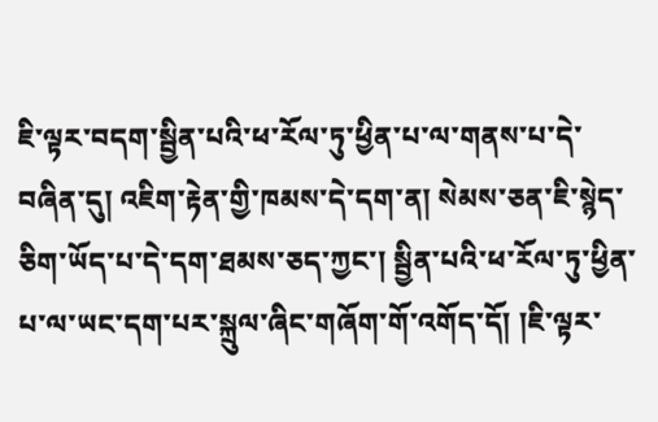ཇི་ལྟར་བདག་སྦྱིན་པའི་ཕ་རོལ་ཏུ་ཕྱིན་པ་ལ་གནས་པ་དེ་བཞིན་དུ། འཇིག་རྟེན་གྱི་ཁམས་དེ་དག་ན། སེམས་ཅན་ཇི་སྙེད་ཅིག་ཡོད་པ་དེ་དག་ཐམས་ཅད་ཀྱང་། སྦྱིན་པའི་ཕ་རོལ་ཏུ་ཕྱིན་པ་ལ་ཡང་དག་པར་སྐྲུལ་ཞིང་གཞོག་གོ་འགོད་དོ། །ཇི་ལྟར་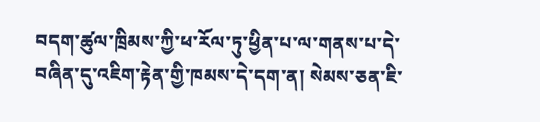བདག་ཚུལ་ཁྲིམས་ཀྱི་ཕ་རོལ་ཏུ་ཕྱིན་པ་ལ་གནས་པ་དེ་བཞིན་དུ་འཇིག་རྟེན་གྱི་ཁམས་དེ་དག་ན། སེམས་ཅན་ཇི་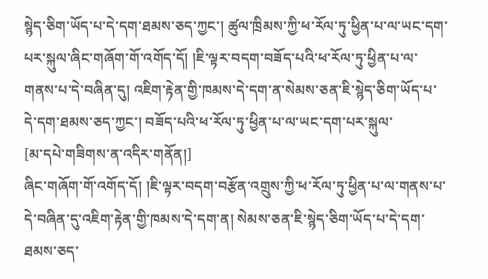སྙེད་ཅིག་ཡོད་པ་དེ་དག་ཐམས་ཅད་ཀྱང་། ཚུལ་ཁྲིམས་ཀྱི་ཕ་རོལ་ཏུ་ཕྱིན་པ་ལ་ཡང་དག་པར་སྐུལ་ཞིང་གཞོག་གོ་འགོད་དོ། །ཇི་ལྟར་བདག་བཟོད་པའི་ཕ་རོལ་ཏུ་ཕྱིན་པ་ལ་གནས་པ་དེ་བཞིན་དུ། འཇིག་རྟེན་གྱི་ཁམས་དེ་དག་ན་སེམས་ཅན་ཇི་སྙེད་ཅིག་ཡོད་པ་དེ་དག་ཐམས་ཅད་ཀྱང་། བཟོད་པའི་ཕ་རོལ་ཏུ་ཕྱིན་པ་ལ་ཡང་དག་པར་སྐུལ་
[མ་དཔེ་གཟིགས་ན་འདིར་གནོན།]
ཞིང་གཞོག་གོ་འགོད་དོ། །ཇི་ལྟར་བདག་བརྩོན་འགྲུས་ཀྱི་ཕ་རོལ་ཏུ་ཕྱིན་པ་ལ་གནས་པ་དེ་བཞིན་དུ་འཇིག་རྟེན་གྱི་ཁམས་དེ་དག་ན། སེམས་ཅན་ཇི་སྙེད་ཅིག་ཡོད་པ་དེ་དག་ཐམས་ཅད་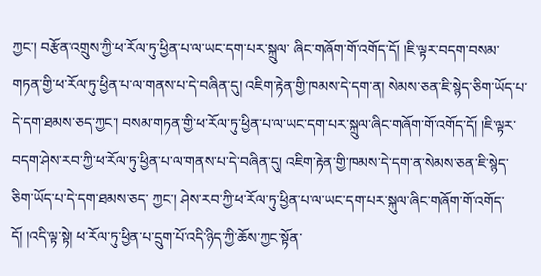ཀྱང་། བརྩོན་འགྲུས་ཀྱི་ཕ་རོལ་ཏུ་ཕྱིན་པ་ལ་ཡང་དག་པར་སྐྲུལ་ ཞིང་གཞོག་གོ་འགོད་དོ། །ཇི་ལྟར་བདག་བསམ་གཏན་གྱི་ཕ་རོལ་ཏུ་ཕྱིན་པ་ལ་གནས་པ་དེ་བཞིན་དུ། འཇིག་རྟེན་གྱི་ཁམས་དེ་དག་ན། སེམས་ཅན་ཇི་སྙེད་ཅིག་ཡོད་པ་དེ་དག་ཐམས་ཅད་ཀྱང་། བསམ་གཏན་གྱི་ཕ་རོལ་ཏུ་ཕྱིན་པ་ལ་ཡང་དག་པར་སྐྲུལ་ཞིང་གཞོག་གོ་འགོད་དོ། །ཇི་ལྟར་བདག་ཤེས་རབ་ཀྱི་ཕ་རོལ་ཏུ་ཕྱིན་པ་ལ་གནས་པ་དེ་བཞིན་དུ། འཇིག་རྟེན་གྱི་ཁམས་དེ་དག་ན་སེམས་ཅན་ཇི་སྙེད་ཅིག་ཡོད་པ་དེ་དག་ཐམས་ཅད་ ཀྱང་། ཤེས་རབ་ཀྱི་ཕ་རོལ་ཏུ་ཕྱིན་པ་ལ་ཡང་དག་པར་སྐུལ་ཞིང་གཞོག་གོ་འགོད་དོ། །འདི་ལྟ་སྟེ། ཕ་རོལ་ཏུ་ཕྱིན་པ་དྲུག་པོ་འདི་ཉིད་ཀྱི་ཆོས་ཀྱང་སྟོན་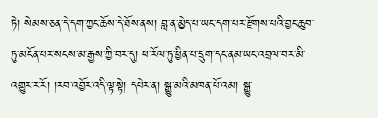ཏེ། སེམས་ཅན་དེ་དག་ཀྱང་ཆོས་དེ་ཐོས་ནས། བླ་ན་མྱེད་པ་ཡང་དག་པར་རྫོགས་པའི་བྱང་ཆུབ་ཏུ་མངོན་པར་སངས་མ་རྒྱས་ཀྱི་བར་དུ། ཕ་རོལ་ཏུ་ཕྱིན་པ་དྲུག་དང་ནམ་ཡང་འབྲལ་བར་མི་འགྱུར་ར་རོ། །རབ་འབྱོར་འདི་ལྟ་སྟེ། དཔེར་ན། སྒྱུ་མའི་མཁན་པོ་འམ། སྒྱུ་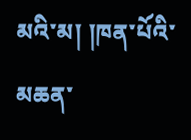མའི་མ། །ཁན་པོའི་མཆན་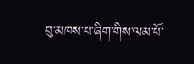བུ་མཁས་པ་ཞིག་གིས་ལམ་པོ་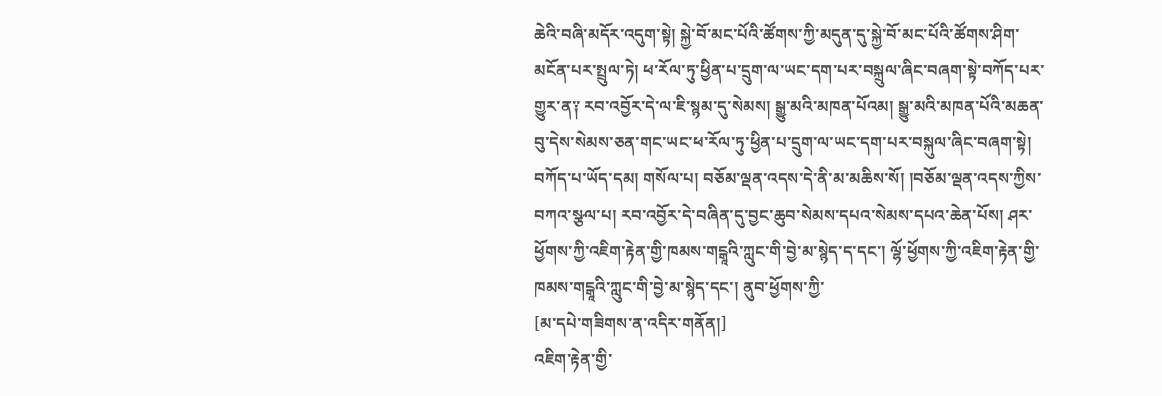ཆེའི་བཞི་མདོར་འདུག་སྟེ། སྐྱེ་བོ་མང་པོའི་ཚོགས་ཀྱི་མདུན་དུ་སྐྱེ་བོ་མང་པོའི་ཚོགས་ཤིག་མངོན་པར་སྤྲུལ་ཏེ། ཕ་རོལ་ཏུ་ཕྱིན་པ་དྲུག་ལ་ཡང་དག་པར་བསྐྲུལ་ཞིང་བཞག་སྟེ་བཀོད་པར་གྱུར་ན༑ རབ་འབྱོར་དེ་ལ་ཇི་སྙམ་དུ་སེམས། སྒྱུ་མའི་མཁན་པོའམ། སྒྱུ་མའི་མཁན་པོའི་མཆན་བུ་དེས་སེམས་ཅན་གང་ཡང་ཕ་རོལ་ཏུ་ཕྱིན་པ་དྲུག་ལ་ཡང་དག་པར་བསྐུལ་ཞིང་བཞག་སྟེ། བཀོད་པ་ཡོད་དམ། གསོལ་པ། བཅོམ་ལྡན་འདས་དེ་ནི་མ་མཆིས་སོ། །བཅོམ་ལྡན་འདས་ཀྱིས་བཀའ་སྩལ་པ། རབ་འབྱོར་དེ་བཞིན་དུ་བྱང་ཆུབ་སེམས་དཔའ་སེམས་དཔའ་ཆེན་པོས། ཤར་ཕྱོགས་ཀྱི་འཇིག་རྟེན་གྱི་ཁམས་གངྒཱའི་ཀླུང་གི་བྱེ་མ་སྙེད་ད་དང་། ལྷོ་ཕྱོགས་ཀྱི་འཇིག་རྟེན་གྱི་ཁམས་གངྒཱའི་ཀླུང་གི་བྱེ་མ་སྙེད་དང་། ནུབ་ཕྱོགས་ཀྱི་
[མ་དཔེ་གཟིགས་ན་འདིར་གནོན།]
འཇིག་རྟེན་གྱི་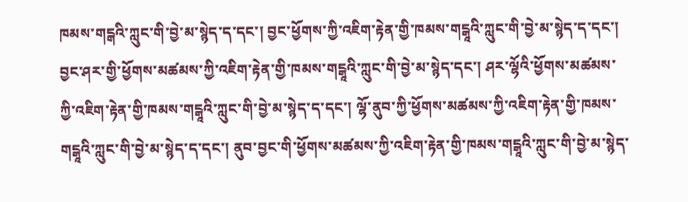ཁམས་གངྒའི་ཀླུང་གི་བྱེ་མ་སྙེད་ད་དང་། བྱང་ཕྱོགས་ཀྱི་འཇིག་རྟེན་གྱི་ཁམས་གངྒཱའི་ཀླུང་གི་བྱེ་མ་སྙེད་ད་དང་། བྱང་ཤར་གྱི་ཕྱོགས་མཚམས་ཀྱི་འཇིག་རྟེན་གྱི་ཁམས་གངྒཱའི་ཀླུང་གི་བྱེ་མ་སྙེད་དང་། ཤར་ལྷོའི་ཕྱོགས་མཚམས་ཀྱི་འཇིག་རྟེན་གྱི་ཁམས་གངྒཱའི་ཀླུང་གི་བྱེ་མ་སྙེད་ད་དང་། ལྷོ་ནུབ་ཀྱི་ཕྱོགས་མཚམས་ཀྱི་འཇིག་རྟེན་གྱི་ཁམས་གངྒཱའི་ཀླུང་གི་བྱེ་མ་སྙེད་ད་དང་། ནུབ་བྱང་གི་ཕྱོགས་མཚམས་ཀྱི་འཇིག་རྟེན་གྱི་ཁམས་གངྒཱའི་ཀླུང་གི་བྱེ་མ་སྙེད་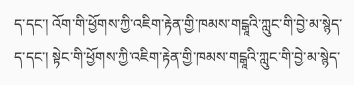ད་དང་། འོག་གི་ཕྱོགས་ཀྱི་འཇིག་རྟེན་གྱི་ཁམས་གངྒཱའི་ཀླུང་གི་བྱེ་མ་སྙེད་ད་དང་། སྟེང་གི་ཕྱོགས་ཀྱི་འཇིག་རྟེན་གྱི་ཁམས་གངྒཱའི་ཀླུང་གི་བྱེ་མ་སྙེད་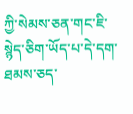ཀྱི་སེམས་ཅན་གང་ཇི་སྙེད་ཅིག་ཡོད་པ་དེ་དག་ཐམས་ཅད་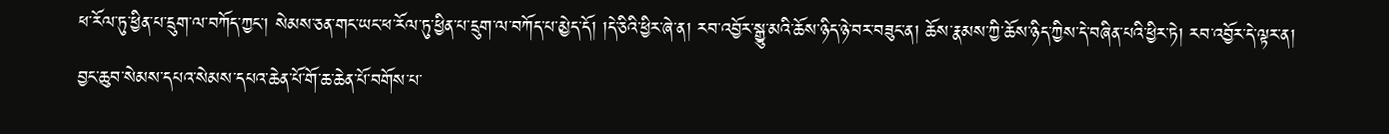ཕ་རོལ་ཏུ་ཕྱིན་པ་དྲུག་ལ་བཀོད་ཀྱང་། སེམས་ཅན་གང་ཡང་ཕ་རོལ་ཏུ་ཕྱིན་པ་དྲུག་ལ་བཀོད་པ་མྱེད་དོ། །དེ་ཅིའི་ཕྱིར་ཞེ་ན། རབ་འབྱོར་སྒྱུ་མའི་ཆོས་ཉིད་ཉེ་བར་བཟུང་ན། ཆོས་རྣམས་ཀྱི་ཆོས་ཉིད་ཀྱིས་དེ་བཞིན་པའི་ཕྱིར་ཏེ། རབ་འབྱོར་དེ་ལྟར་ན། བྱང་ཆུབ་སེམས་དཔའ་སེམས་དཔའ་ཆེན་པོ་གོ་ཆ་ཆེན་པོ་བགོས་པ་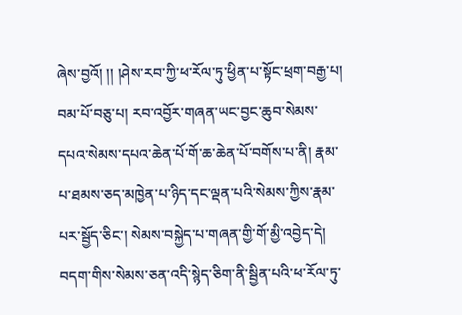ཞེས་བྱའོ། །། །ཤེས་རབ་ཀྱི་ཕ་རོལ་ཏུ་ཕྱིན་པ་སྟོང་ཕྲག་བརྒྱ་པ། བམ་པོ་བཅུ་པ། རབ་འབྱོར་གཞན་ཡང་བྱང་ཆུབ་སེམས་དཔའ་སེམས་དཔའ་ཆེན་པོ་གོ་ཆ་ཆེན་པོ་བགོས་པ་ནི། རྣམ་པ་ཐམས་ཅད་མཁྱེན་པ་ཉིད་དང་ལྡན་པའི་སེམས་ཀྱིས་རྣམ་པར་སྦྱོད་ཅིང་། སེམས་བསྐྱེད་པ་གཞན་གྱི་གོ་མྱི་འབྱེད་དེ། བདག་གིས་སེམས་ཅན་འདི་སྙེད་ཅིག་ནི་སྦྱིན་པའི་ཕ་རོལ་ཏུ་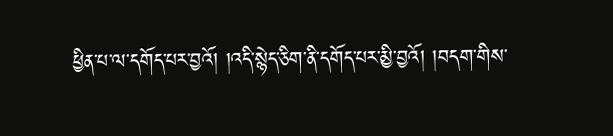ཕྱིན་པ་ལ་དགོད་པར་བྱའོ། །འདི་སྙེད་ཅིག་ནི་དགོད་པར་མྱི་བྱའོ། །བདག་གིས་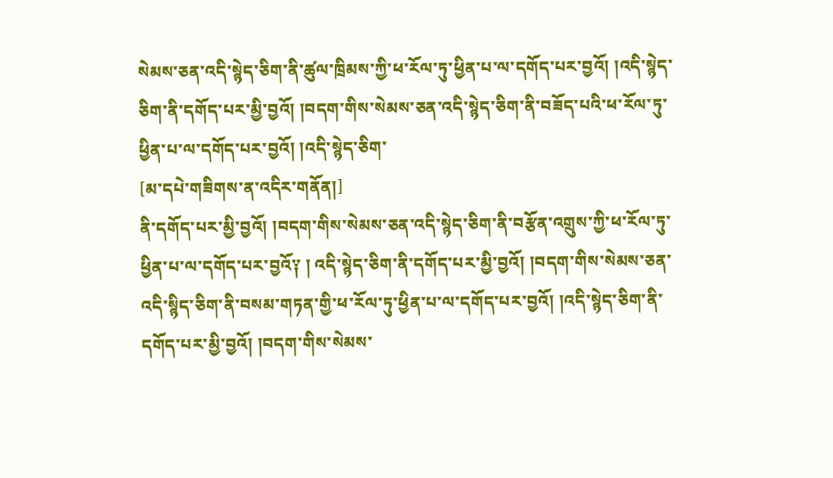སེམས་ཅན་འདི་སྙེད་ཅིག་ནི་ཚུལ་ཁྲིམས་ཀྱི་ཕ་རོལ་ཏུ་ཕྱིན་པ་ལ་དགོད་པར་བྱའོ། །འདི་སྙེད་ཅིག་ནི་དགོད་པར་མྱི་བྱའོ། །བདག་གིས་སེམས་ཅན་འདི་སྙེད་ཅིག་ནི་བཟོད་པའི་ཕ་རོལ་ཏུ་ཕྱིན་པ་ལ་དགོད་པར་བྱའོ། །འདི་སྙེད་ཅིག་
[མ་དཔེ་གཟིགས་ན་འདིར་གནོན།]
ནི་དགོད་པར་མྱི་བྱའོ། །བདག་གིས་སེམས་ཅན་འདི་སྙེད་ཅིག་ནི་བརྩོན་འགྲུས་ཀྱི་ཕ་རོལ་ཏུ་ཕྱིན་པ་ལ་དགོད་པར་བྱའོ༑ ། འདི་སྙེད་ཅིག་ནི་དགོད་པར་མྱི་བྱའོ། །བདག་གིས་སེམས་ཅན་འདི་སྙིད་ཅིག་ནི་བསམ་གཏན་གྱི་ཕ་རོལ་ཏུ་ཕྱིན་པ་ལ་དགོད་པར་བྱའོ། །འདི་སྙེད་ཅིག་ནི་དགོད་པར་མྱི་བྱའོ། །བདག་གིས་སེམས་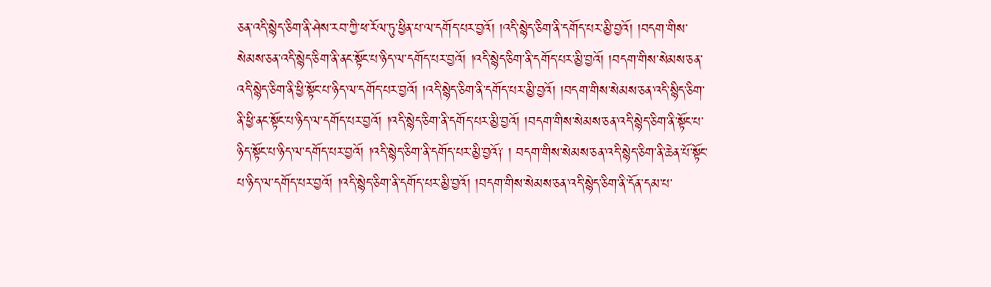ཅན་འདི་སྙེད་ཅིག་ནི་ཤེས་རབ་ཀྱི་ཕ་རོལ་ཏུ་ཕྱིན་པ་ལ་དགོད་པར་བྱའོ། །འདི་སྙེད་ཅིག་ནི་དགོད་པར་མྱི་བྱའོ། །བདག་གིས་སེམས་ཅན་འདི་སྙེད་ཅིག་ནི་ནང་སྟོང་པ་ཉིད་ལ་དགོད་པར་བྱའོ། །འདི་སྙེད་ཅིག་ནི་དགོད་པར་མྱི་བྱའོ། །བདག་གིས་སེམས་ཅན་འདི་སྙེད་ཅིག་ནི་ཕྱི་སྟོང་པ་ཉིད་ལ་དགོད་པར་བྱའོ། །འདི་སྙེད་ཅིག་ནི་དགོད་པར་མྱི་བྱའོ། །བདག་གིས་སེམས་ཅན་འདི་སྙིད་ཅིག་ནི་ཕྱི་ནང་སྟོང་པ་ཉིད་ལ་དགོད་པར་བྱའོ། །འདི་སྙེད་ཅིག་ནི་དགོད་པར་མྱི་བྱའོ། །བདག་གིས་སེམས་ཅན་འདི་སྙེད་ཅིག་ནི་སྟོང་པ་ཉིད་སྟོང་པ་ཉིད་ལ་དགོད་པར་བྱའོ། །འདི་སྙེད་ཅིག་ནི་དགོད་པར་མྱི་བྱའོ༑ ། བདག་གིས་སེམས་ཅན་འདི་སྙེད་ཅིག་ནི་ཆེན་པོ་སྟོང་པ་ཉིད་ལ་དགོད་པར་བྱའོ། །འདི་སྙེད་ཅིག་ནི་དགོད་པར་མྱི་བྱའོ། །བདག་གིས་སེམས་ཅན་འདི་སྙེད་ཅིག་ནི་དོན་དམ་པ་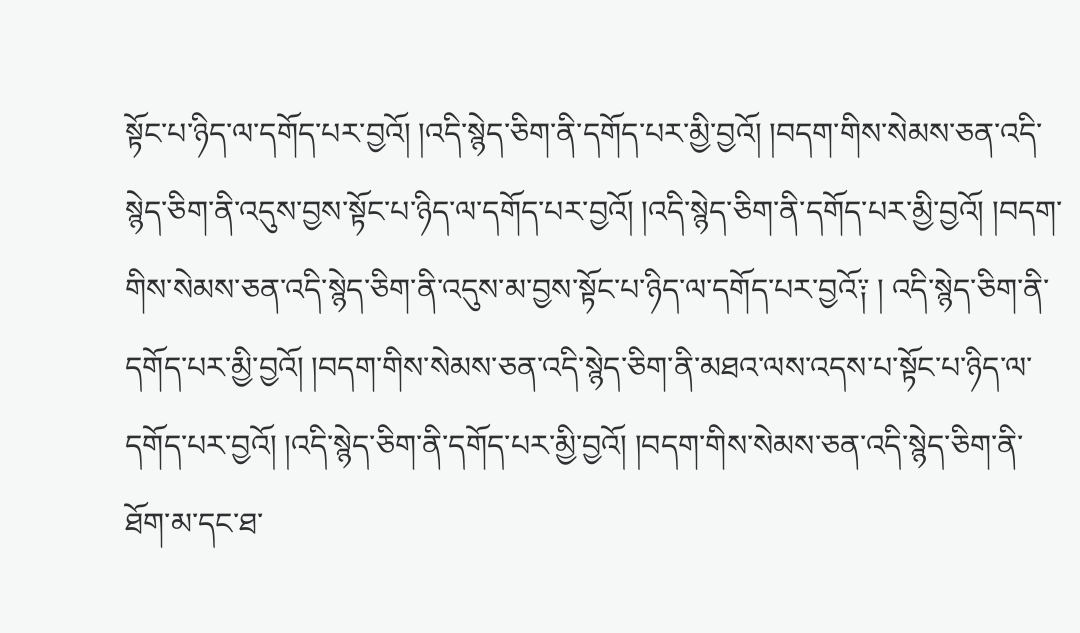སྟོང་པ་ཉིད་ལ་དགོད་པར་བྱའོ། །འདི་སྙེད་ཅིག་ནི་དགོད་པར་མྱི་བྱའོ། །བདག་གིས་སེམས་ཅན་འདི་སྙེད་ཅིག་ནི་འདུས་བྱས་སྟོང་པ་ཉིད་ལ་དགོད་པར་བྱའོ། །འདི་སྙེད་ཅིག་ནི་དགོད་པར་མྱི་བྱའོ། །བདག་གིས་སེམས་ཅན་འདི་སྙེད་ཅིག་ནི་འདུས་མ་བྱས་སྟོང་པ་ཉིད་ལ་དགོད་པར་བྱའོ༑ ། འདི་སྙེད་ཅིག་ནི་དགོད་པར་མྱི་བྱའོ། །བདག་གིས་སེམས་ཅན་འདི་སྙེད་ཅིག་ནི་མཐའ་ལས་འདས་པ་སྟོང་པ་ཉིད་ལ་དགོད་པར་བྱའོ། །འདི་སྙེད་ཅིག་ནི་དགོད་པར་མྱི་བྱའོ། །བདག་གིས་སེམས་ཅན་འདི་སྙེད་ཅིག་ནི་ཐོག་མ་དང་ཐ་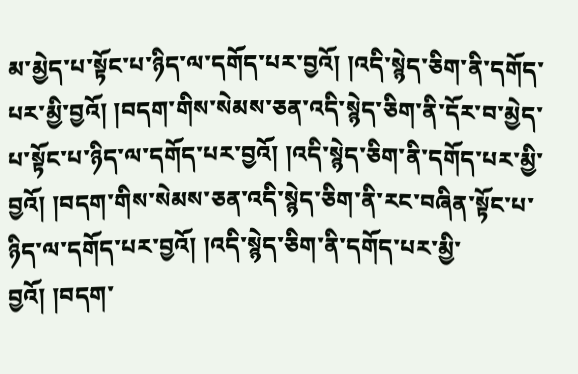མ་མྱེད་པ་སྟོང་པ་ཉིད་ལ་དགོད་པར་བྱའོ། །འདི་སྙེད་ཅིག་ནི་དགོད་པར་མྱི་བྱའོ། །བདག་གིས་སེམས་ཅན་འདི་སྙེད་ཅིག་ནི་དོར་བ་མྱེད་པ་སྟོང་པ་ཉིད་ལ་དགོད་པར་བྱའོ། །འདི་སྙེད་ཅིག་ནི་དགོད་པར་མྱི་བྱའོ། །བདག་གིས་སེམས་ཅན་འདི་སྙེད་ཅིག་ནི་རང་བཞིན་སྟོང་པ་ཉིད་ལ་དགོད་པར་བྱའོ། །འདི་སྙེད་ཅིག་ནི་དགོད་པར་མྱི་བྱའོ། །བདག་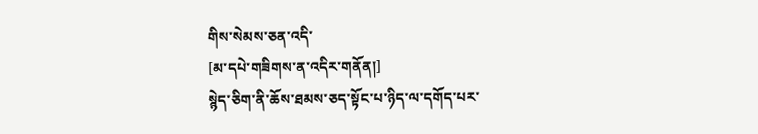གིས་སེམས་ཅན་འདི་
[མ་དཔེ་གཟིགས་ན་འདིར་གནོན།]
སྙེད་ཅིག་ནི་ཆོས་ཐམས་ཅད་སྟོང་པ་ཉིད་ལ་དགོད་པར་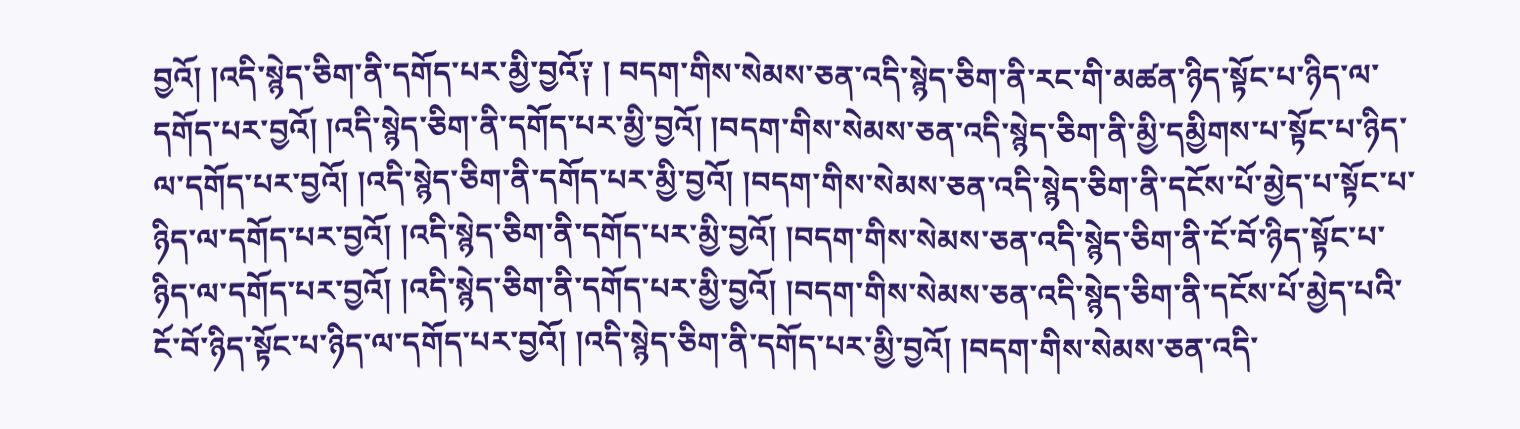བྱའོ། །འདི་སྙེད་ཅིག་ནི་དགོད་པར་མྱི་བྱའོ༑ ། བདག་གིས་སེམས་ཅན་འདི་སྙེད་ཅིག་ནི་རང་གི་མཚན་ཉིད་སྟོང་པ་ཉིད་ལ་དགོད་པར་བྱའོ། །འདི་སྙེད་ཅིག་ནི་དགོད་པར་མྱི་བྱའོ། །བདག་གིས་སེམས་ཅན་འདི་སྙེད་ཅིག་ནི་མྱི་དམྱིགས་པ་སྟོང་པ་ཉིད་ལ་དགོད་པར་བྱའོ། །འདི་སྙེད་ཅིག་ནི་དགོད་པར་མྱི་བྱའོ། །བདག་གིས་སེམས་ཅན་འདི་སྙེད་ཅིག་ནི་དངོས་པོ་མྱེད་པ་སྟོང་པ་ཉིད་ལ་དགོད་པར་བྱའོ། །འདི་སྙེད་ཅིག་ནི་དགོད་པར་མྱི་བྱའོ། །བདག་གིས་སེམས་ཅན་འདི་སྙེད་ཅིག་ནི་ངོ་བོ་ཉིད་སྟོང་པ་ཉིད་ལ་དགོད་པར་བྱའོ། །འདི་སྙེད་ཅིག་ནི་དགོད་པར་མྱི་བྱའོ། །བདག་གིས་སེམས་ཅན་འདི་སྙེད་ཅིག་ནི་དངོས་པོ་མྱེད་པའི་ངོ་བོ་ཉིད་སྟོང་པ་ཉིད་ལ་དགོད་པར་བྱའོ། །འདི་སྙེད་ཅིག་ནི་དགོད་པར་མྱི་བྱའོ། །བདག་གིས་སེམས་ཅན་འདི་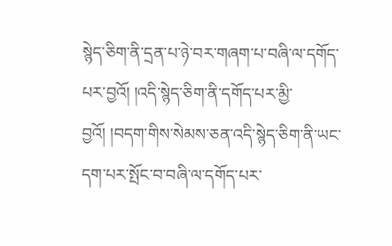སྙེད་ཅིག་ནི་དྲན་པ་ཉེ་བར་གཞག་པ་བཞི་ལ་དགོད་པར་བྱའོ། །འདི་སྙེད་ཅིག་ནི་དགོད་པར་མྱི་བྱའོ། །བདག་གིས་སེམས་ཅན་འདི་སྙེད་ཅིག་ནི་ཡང་དག་པར་སྤོང་བ་བཞི་ལ་དགོད་པར་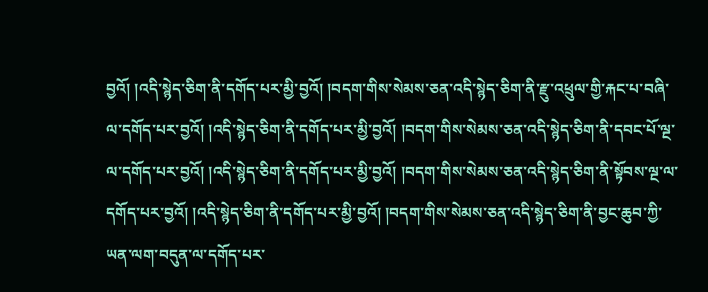བྱའོ། །འདི་སྙེད་ཅིག་ནི་དགོད་པར་མྱི་བྱའོ། །བདག་གིས་སེམས་ཅན་འདི་སྙེད་ཅིག་ནི་རྫུ་འཕྲུལ་གྱི་རྐང་པ་བཞི་ལ་དགོད་པར་བྱའོ། །འདི་སྙེད་ཅིག་ནི་དགོད་པར་མྱི་བྱའོ། །བདག་གིས་སེམས་ཅན་འདི་སྙེད་ཅིག་ནི་དབང་པོ་ལྔ་ལ་དགོད་པར་བྱའོ། །འདི་སྙེད་ཅིག་ནི་དགོད་པར་མྱི་བྱའོ། །བདག་གིས་སེམས་ཅན་འདི་སྙེད་ཅིག་ནི་སྟོབས་ལྔ་ལ་དགོད་པར་བྱའོ། །འདི་སྙེད་ཅིག་ནི་དགོད་པར་མྱི་བྱའོ། །བདག་གིས་སེམས་ཅན་འདི་སྙེད་ཅིག་ནི་བྱང་ཆུབ་ཀྱི་ཡན་ལག་བདུན་ལ་དགོད་པར་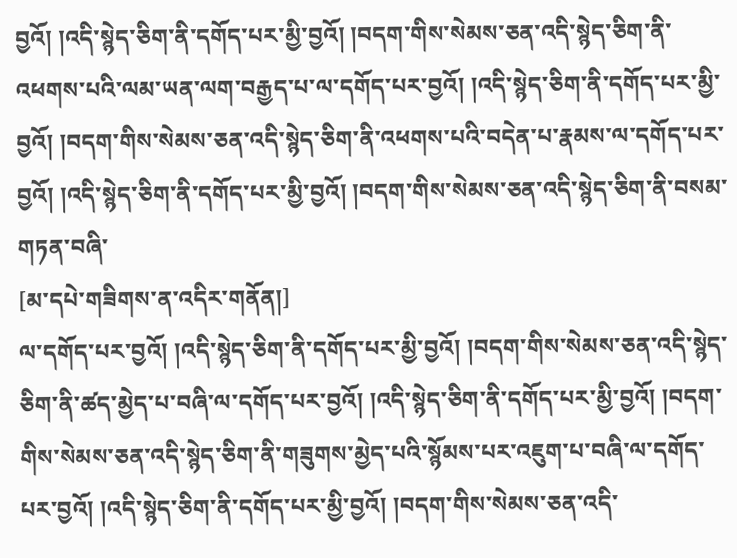བྱའོ། །འདི་སྙེད་ཅིག་ནི་དགོད་པར་མྱི་བྱའོ། །བདག་གིས་སེམས་ཅན་འདི་སྙེད་ཅིག་ནི་འཕགས་པའི་ལམ་ཡན་ལག་བརྒྱད་པ་ལ་དགོད་པར་བྱའོ། །འདི་སྙེད་ཅིག་ནི་དགོད་པར་མྱི་བྱའོ། །བདག་གིས་སེམས་ཅན་འདི་སྙེད་ཅིག་ནི་འཕགས་པའི་བདེན་པ་རྣམས་ལ་དགོད་པར་བྱའོ། །འདི་སྙེད་ཅིག་ནི་དགོད་པར་མྱི་བྱའོ། །བདག་གིས་སེམས་ཅན་འདི་སྙེད་ཅིག་ནི་བསམ་གཏན་བཞི་
[མ་དཔེ་གཟིགས་ན་འདིར་གནོན།]
ལ་དགོད་པར་བྱའོ། །འདི་སྙེད་ཅིག་ནི་དགོད་པར་མྱི་བྱའོ། །བདག་གིས་སེམས་ཅན་འདི་སྙེད་ཅིག་ནི་ཚད་མྱེད་པ་བཞི་ལ་དགོད་པར་བྱའོ། །འདི་སྙེད་ཅིག་ནི་དགོད་པར་མྱི་བྱའོ། །བདག་གིས་སེམས་ཅན་འདི་སྙེད་ཅིག་ནི་གཟུགས་མྱེད་པའི་སྙོམས་པར་འཇུག་པ་བཞི་ལ་དགོད་པར་བྱའོ། །འདི་སྙེད་ཅིག་ནི་དགོད་པར་མྱི་བྱའོ། །བདག་གིས་སེམས་ཅན་འདི་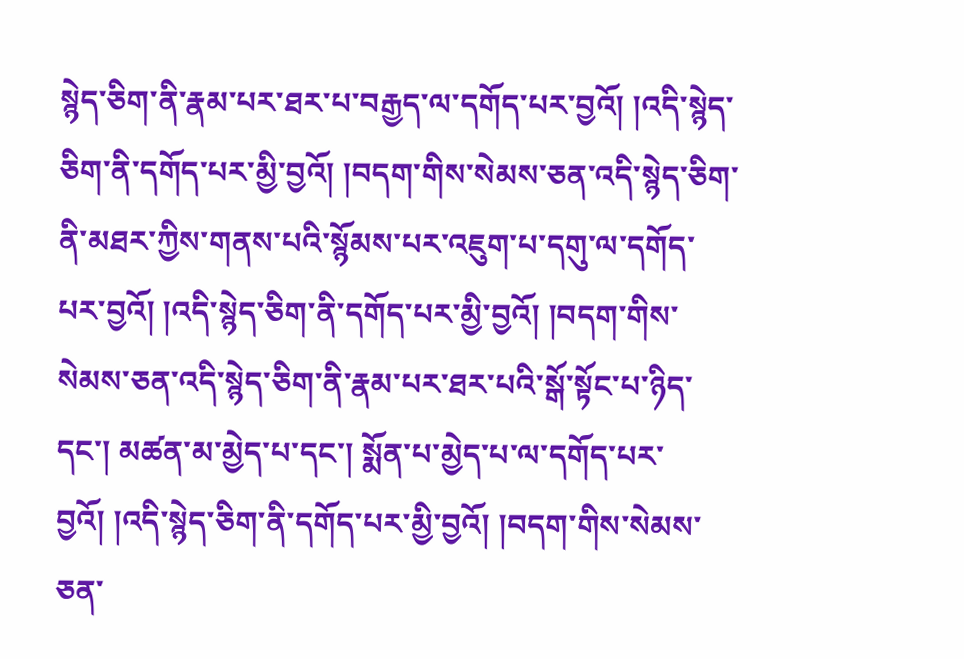སྙེད་ཅིག་ནི་རྣམ་པར་ཐར་པ་བརྒྱད་ལ་དགོད་པར་བྱའོ། །འདི་སྙེད་ཅིག་ནི་དགོད་པར་མྱི་བྱའོ། །བདག་གིས་སེམས་ཅན་འདི་སྙེད་ཅིག་ནི་མཐར་ཀྱིས་གནས་པའི་སྙོམས་པར་འཇུག་པ་དགུ་ལ་དགོད་པར་བྱའོ། །འདི་སྙེད་ཅིག་ནི་དགོད་པར་མྱི་བྱའོ། །བདག་གིས་སེམས་ཅན་འདི་སྙེད་ཅིག་ནི་རྣམ་པར་ཐར་པའི་སྒོ་སྟོང་པ་ཉིད་དང་། མཚན་མ་མྱེད་པ་དང་། སྨོན་པ་མྱེད་པ་ལ་དགོད་པར་བྱའོ། །འདི་སྙེད་ཅིག་ནི་དགོད་པར་མྱི་བྱའོ། །བདག་གིས་སེམས་ཅན་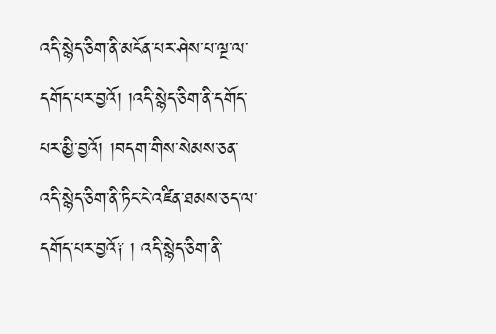འདི་སྙེད་ཅིག་ནི་མངོན་པར་ཤེས་པ་ལྔ་ལ་དགོད་པར་བྱའོ། །འདི་སྙེད་ཅིག་ནི་དགོད་པར་མྱི་བྱའོ། །བདག་གིས་སེམས་ཅན་འདི་སྙེད་ཅིག་ནི་ཏིང་ངེ་འཛིན་ཐམས་ཅད་ལ་དགོད་པར་བྱའོ༑ ། འདི་སྙེད་ཅིག་ནི་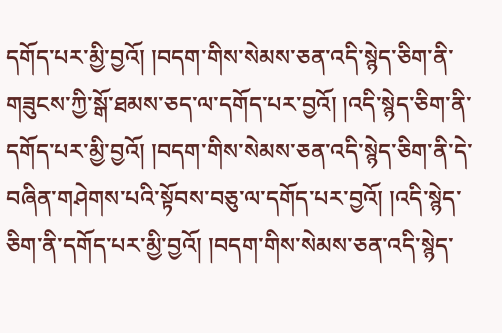དགོད་པར་མྱི་བྱའོ། །བདག་གིས་སེམས་ཅན་འདི་སྙེད་ཅིག་ནི་གཟུངས་ཀྱི་སྒོ་ཐམས་ཅད་ལ་དགོད་པར་བྱའོ། །འདི་སྙེད་ཅིག་ནི་དགོད་པར་མྱི་བྱའོ། །བདག་གིས་སེམས་ཅན་འདི་སྙེད་ཅིག་ནི་དེ་བཞིན་གཤེགས་པའི་སྟོབས་བཅུ་ལ་དགོད་པར་བྱའོ། །འདི་སྙེད་ཅིག་ནི་དགོད་པར་མྱི་བྱའོ། །བདག་གིས་སེམས་ཅན་འདི་སྙེད་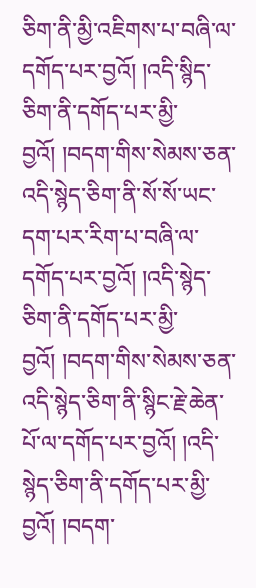ཅིག་ནི་མྱི་འཇིགས་པ་བཞི་ལ་དགོད་པར་བྱའོ། །འདི་སྙིད་ཅིག་ནི་དགོད་པར་མྱི་བྱའོ། །བདག་གིས་སེམས་ཅན་འདི་སྙེད་ཅིག་ནི་སོ་སོ་ཡང་དག་པར་རིག་པ་བཞི་ལ་དགོད་པར་བྱའོ། །འདི་སྙེད་ཅིག་ནི་དགོད་པར་མྱི་བྱའོ། །བདག་གིས་སེམས་ཅན་འདི་སྙེད་ཅིག་ནི་སྙིང་རྗེ་ཆེན་པོ་ལ་དགོད་པར་བྱའོ། །འདི་སྙེད་ཅིག་ནི་དགོད་པར་མྱི་བྱའོ། །བདག་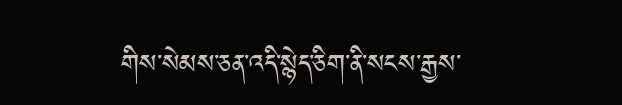གིས་སེམས་ཅན་འདི་སྙེད་ཅིག་ནི་སངས་རྒྱས་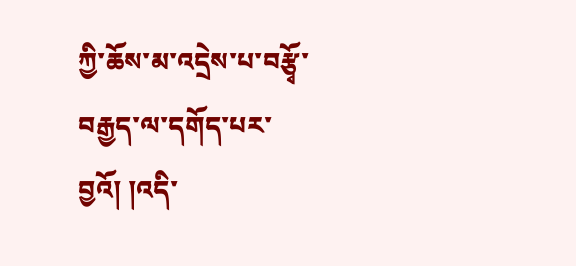ཀྱི་ཆོས་མ་འདྲེས་པ་བརྩྭོ་བརྒྱད་ལ་དགོད་པར་བྱའོ། །འདི་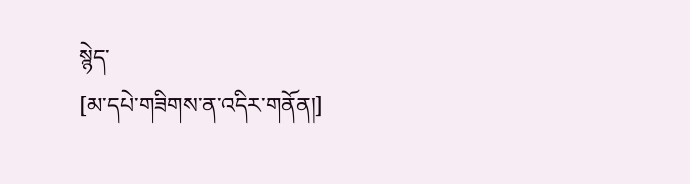སྙེད་
[མ་དཔེ་གཟིགས་ན་འདིར་གནོན།]